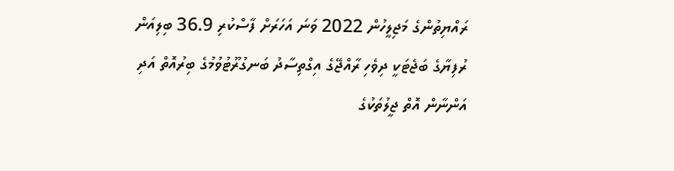ރައްޔިތުންގެ މަޖިލީހުން 2022 ވަނަ އަހަރަށް ފާސްކުރި 36.9 ބިލިއަން ރުފިޔާގެ ބަޖެޓަކީ ދިވެހި ރާއްޖޭގެ އިގްތިސާދު ބަނގުރޫޓުވުމުގެ ބިރުއޮތް އަދި އަންނާން އޮތް ޖީލުތަކުގެ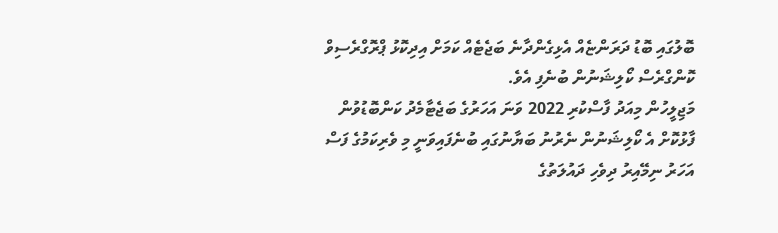ބޮލުގައި ބޮޑު ދަރަންޏެއް އެޅިގެންދާނެ ބަޖެޓެއް ކަމަށް އިދިކޮޅު ޕްރޮގްރެސިވް ކޮންގްރެސް ކޯލިޝަނުން ބުނެފި އެވެ.
މަޖިލީހުން މިއަދު ފާސްކުރި 2022 ވަނަ އަހަރުގެ ބަޖެޓާމެދު ކަންބޮޑުވުން ފާޅުކޮށް އެ ކޯލިޝަނުން ނެރުނު ބަޔާނުގައި ބުނެފައިވަނީ މި ވެރިކަމުގެ ފަސް އަހަރު ނިމޭއިރު ދިވެހި ދައުލަތުގެ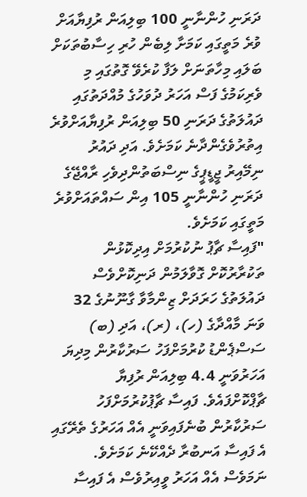ދަރަނި ހުންނާނީ 100 ބިލިއަން ރުފިޔާއަށް ވުރެ މަތީގައި ކަމަށާ ލިބެން ހުރި ހިސާބުތަކަށް ބަލައި މިހާތަނަށް ލަފާ ކުރެވޭ ގޮތުގައި މި ވެރިކަމުގެ ފަސް އަހަރު ދުވަހުގެ މުއްދަތުގައި ދައުލަތުގެ ދަރަނި 50 ބިލިއަން ރުފިޔާއަށްވުރެ އިތުރުވެގެންދާނެ ކަމަށެވެ. އަދި ދައުރު ނިމޭއިރު ޖީޑީޕީގެ ނިސްބަތުންދިވެހި ރާއްޖޭގެ ދަރަނި ހުންނާނީ 105 އިން ސައްތައަށްވުރެ މަތީގައި ކަމަށެވެ.
"ފައިސާ ޗާޕު ނުކުރުމަށް އިދިކޮޅުން ތަކުރާރުކޮށް ގޮވާލަމުން ދަނިކޮށްވެސް ދައުލަތުގެ ހަރަދަށް ޒިންމާވާ ގާނޫނުގެ 32 ވަނަ މާއްދާގެ (ހ)، (ރ)، އަދި (ބ) ސަސްޕެންޑު ކުރުމަށްފަހު ސަރުކާރުން މިދިޔަ އަހަރުވަނީ 4.4 ބިލިއަން ރުފިޔާ ޗާޕްކޮށްފައެވެ. ފައިސާ ޗާޕުކުރުމަށްފަހު ސަރުކާރުން ބުނެފައިވަނީ އެއް އަހަރުގެ ތެރޭގައި އެ ފައިސާ އަނބުރާ ދެއްކޭނެ ކަމަށެވެ. ނަމަވެސް އެއް އަހަރު ވީއިރުވެސް އެ ފައިސާ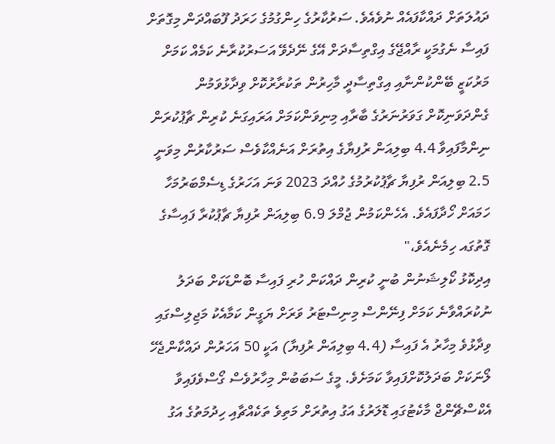ދައުލަތަށް ދައްކާފައެއް ނުވެއެވެ. ސަރުކާރުގެ ހިންގުމުގެ ހަރަދު ފޫބައްދަން މިގޮތަށް ފައިސާ ނެގުމަކީ ރާއްޖޭގެ އިގްތިސާދަށް އޭގެ ނޭދެވޭ އަސަރުކުރާނެ ކަމެއް ކަމަށް މަރުކަޒީ ބޭންކުންނާއި އިގްތިސާދީ މާހިރުން ތަކުރާރުކޮށް ވިދާޅުވަމުން ގެންދަވަނިކޮށް ގަވަރުނަރުގެ ބާރާއި މިނިވަންކަމަށް އަރައިގަނެ ކުރިން ޗާޕުކުރަން ނިންމާފައިވާ 4.4 ބިލިއަން ރުފިޔާގެ އިތުރަށް އަނެއްކާވެސް ސަރުކާރުން މިވަނީ 2.5 ބިލިއަން ރުފިޔާ ޗާޕުކުރުމުގެ ހުއްދަ 2023 ވަނަ އަހަރުގެ ޑިސެމްބަރުމަހާ ހަމައަށް ހޯދާފައެވެ. އެހެންކަމުން ޖުމްލަ 6.9 ބިލިއަން ރުފިޔާ ޗާޕުކުރާ ފައިސާގެ ގޮތުގައ ހިމެނެއެވެ،"
އިދިކޮޅު ކޯލިޝަނުން ބުނީ ކުރިން ދައްކަން ހުރި ފައިސާ ބޮންޑަކަށް ބަދަލު ނުކުރައްވާނެ ކަމަށް ފިނޭންސް މިނިސްޓަރު ވަރަށް ޔަގީން ކަމާއެކު މަޖިލިސްގައި ވިދާޅުވެ މިހާރު އެ ފައިސާ (4.4 ބިލިއަން ރުފިޔާ) އަކީ 50 އަހަރުން ދައްކާންޖެހޭ ލޯނަކަށް ބަދަލުކޮށްފައިވާ ކަމަށެވެ. މީގެ ސަބަބުން މިހާރުވެސް ގޯސްވެފައިވާ އެކްސްޗޭންޖް މާކެޓުގައި ޑޮލަރުގެ އަގު އިތުރަށް މަތިވެ ތަކެއްޗާއި ހިދުމަތުގެ އަގު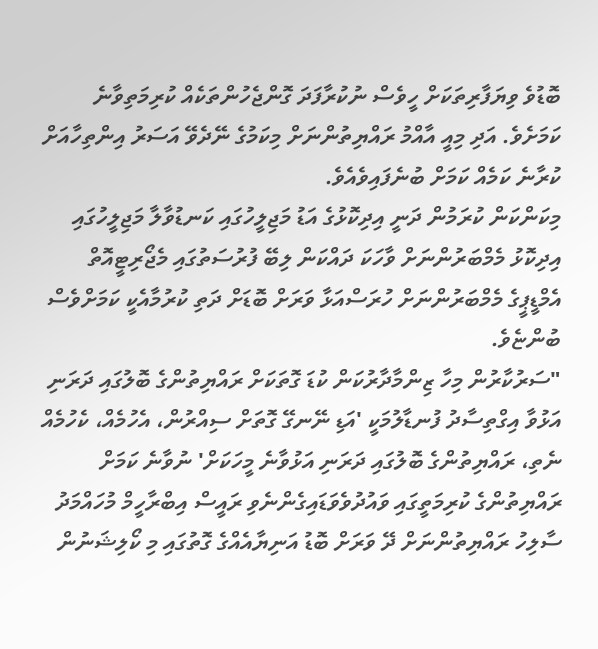ބޮޑުވެ ވިޔަފާރިތަކަށް ހީވެސް ނުކުރާފަދަ ގޮންޖެހުންތަކެއް ކުރިމަތިވާނެ ކަމަށެވެ. އަދި މިއީ އާއްމު ރައްޔިތުންނަށް މިކަމުގެ ނޭދެވޭ އަސަރު އިންތިހާއަށް ކުރާނެ ކަމެއް ކަމަށް ބުނެފައިވެއެވެ.
މިކަންކަން ކުރަމުން ދަނީ އިދިކޮޅުގެ އަޑު މަޖިލީހުގައި ކަނޑުވާލާ މަޖިލީހުގައި އިދިކޮޅު މެމްބަރުންނަށް ވާހަކަ ދައްކަން ލިބޭ ފުރުސަތުގައި މެޖޯރިޓީއޮތް އެމްޑީޕީގެ މެމްބަރުންނަށް ހުރަސްއަޅާ ވަރަށް ބޮޑަށް ދަތި ކުރުމާއެކީ ކަމަށްވެސް ބުންޏެވެ.
"ސަރުކާރުން މިހާ ޒިންމާދާރުކަން ކުޑަ ގޮތަކަށް ރައްޔިތުންގެ ބޮލުގައި ދަރަނި އަޅުވާ އިގްތިސާދު ފުނޑާލުމަކީ 'އަޑި ނޭނގޭ ގޮތަށް ސިއްރުން، އެހުމެއް، ކެހުމެއް ނެތި، ރައްޔިތުންގެ ބޮލުގައި ދަރަނި އަޅުވާނެ މީހަކަށް' ނުވާނެ ކަމަށް ރައްޔިތުންގެ ކުރިމަތީގައި ވައުދުވެވަޑައިގެންނެވި ރައީސް އިބްރާހީމް މުހައްމަދު ސާލިހު ރައްޔިތުންނަށް ދޭ ވަރަށް ބޮޑު އަނިޔާއެއްގެ ގޮތުގައި މި ކޯލިޝަނުން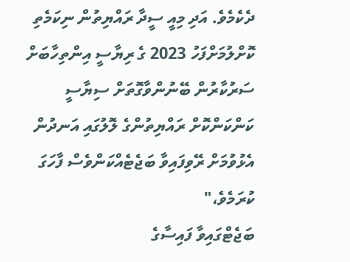ދެކެމެވެ. އަދި މިއީ ސީދާ ރައްޔިތުން ނިކަމެތި ކޮށްލުމަށްފަހު 2023 ގެ ރިޔާސީ އިންތިހާބަށް ސަރުކާރުން ބޭނުންވާގޮތަށް ސިޔާސީ ކަންކަންކޮށް ރައްޔިތުންގެ ލޮލުގައި އަނދުން އެޅުވުމަށް ރޭވިފައިވާ ބަޖެޓެއްކަންވެސް ފާހަގަ ކުރަމެވެ،"
ބަޖެޓްގައިވާ ފައިސާގެ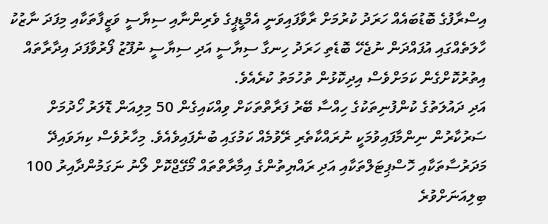އިސްރާފުގެ ބޮޑުބައެއް ހަރަދު ކުރުމަށް ރާވާފައިވަނީ އެމްޑީޕީގެ ވެރިންނާއި ސިޔާސީ ވަޒީފާތަކާއި މިފަދަ ނާޒުކު ހާލަތެއްގައި އުފައްދަން ނުޖެހޭ ބޮޑެތި ހަރަދު ހިނގާ ސިޔާސީ އަދި ސިޔާސީ ނުފޫޒު ފޯރުވާފަދަ އިދާރާތައް އިތުރުކޮށްގެން ކަމަށްވެސް އިދިކޮޅުން ތުހުމަތު ކުރެއެވެ.
އަދި ދައުލަތުގެ ކުންފުނިތަކުގެ ހިއްސާ ބޭރު ފަރާތްތަކަށް ވިއްކައިގެން 50 މިލިއަން ޑޮލަރު ހޯދުމަށް ސަރުކާރުން ނިންމާފައިވުމަކީ ނުރައްކާތެރި ރޭވުމެއް ކަމުގައި ބުނެފައިވެއެވެ. މިހާރުވެސް ކިޔަވައިދޭ މަދަރުސާތަކާއި ހޮސްޕިޓަލްތަކާއި އަދި ރައްޔިތުންގެ އިމާރާތްތައް މޯގޭޖްކޮށް ލޯނު ނަގަމުންދާއިރު 100 ބިލިއަނަށްވުރެ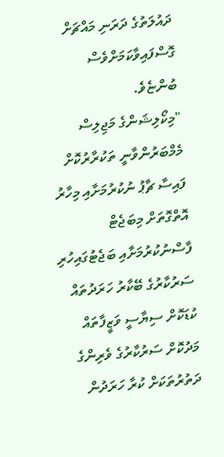ދައުލަތުގެ ދަރަނި މައްޗަށް ގޮސްފައިވާކަމަށްވެސް ބުންޏެވެ.
"މިކޯލިޝަންގެ މަޖިލިސް މެމްބަރުންވާނީ ތަކުރާރުކޮށް ފައިސާ ޗާޕު ނުކުރުމަށާއި މިހާރު އޮތްގޮތަށް މިބަޖެޓް ފާސްނުކުރުމަށާއި ބަޖެޓުގައިހުރި ސަރުކާރުގެ ބޭކާރު ހަރަދުތައް ކުޑަކޮށް ސިޔާސީ ވަޒީފާތައް މަދުކޮށް ސަރުކާރުގެ ވެރިންގެ ދަތުރުތަކަށް ކުރާ ހަރަދުން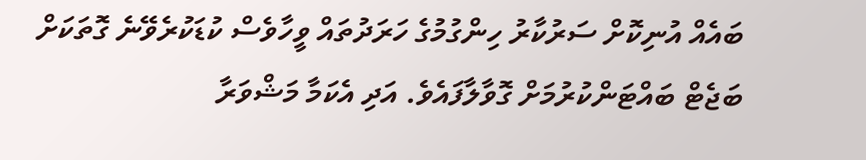ބައެއް އުނިކޮށް ސަރުކާރު ހިންގުމުގެ ހަރަދުތައް ވީހާވެސް ކުޑަކުރެވޭނެ ގޮތަކަށް ބަޖެޓް ބައްޓަންކުރުމަށް ގޮވާލާފައެވެ. އަދި އެކަމާ މަޝްވަރާ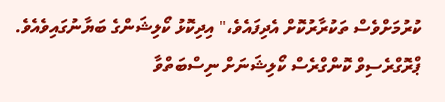ކުރުމަށްވެސް ތަކުރާރުކޮށް އެދިފައެވެ،" އިދިކޮޅު ކޯލިޝަންގެ ބަޔާނުގައިވެއެވެ.
ޕްރޮގްރެސިވް ކޮންގްރެސް ކޯލިޝަނަށް ނިސްބަތްވާ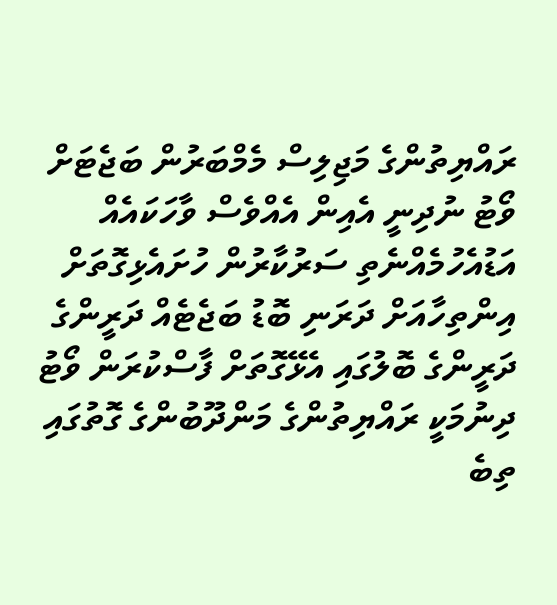ރައްޔިތުންގެ މަޖިލިސް މެމްބަރުން ބަޖެޓަށް ވޯޓު ނުދިނީ އެއިން އެއްވެސް ވާހަކައެއް އަޑުއެހުމެއްނެތި ސަރުކާރުން ހުށައެޅިގޮތަށް އިންތިހާއަށް ދަރަނި ބޮޑު ބަޖެޓެއް ދަރީންގެ ދަރީންގެ ބޮލުގައި އެޅޭގޮތަށް ފާސްކުރަން ވޯޓު ދިނުމަކީ ރައްޔިތުންގެ މަންދޫބުންގެ ގޮތުގައި ތިބެ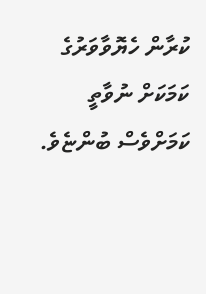ކުރާން ހެޔޮވާވަރުގެ ކަމަކަށް ނުވާތީ ކަމަށްވެސް ބުންޏެވެ.